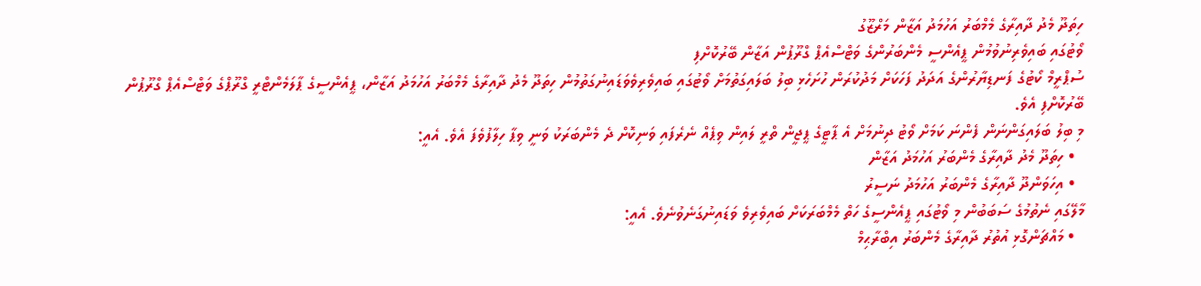ހިތަދޫ މެދު ދާއިރާގެ މެމްބަރު އަހުމަދު އަޒާން މަރްޒޫގު
ވޯޓުގައި ބައިވެރިނުވުމުން ޕީއެންސީ މެންބަރުންގެ ވަޓްސްއެޕް ގްރޫޕުން އަޒާން ބޭރުކޮށްފި
ސުޕްރީމް ކޯޓުގެ ފަނޑިޔާރުންގެ އަދަދު ފަހަކަށް މަދުކުރަން ހުށަހެޅި ބިލު ބަލައިގަތުމަށް ވޯޓުގައި ބައިވެރިވެވަޑައިނުގަތުމުން ހިތަދޫ މެދު ދާއިރާގެ މެމްބަރު އަހުމަދު އަޒާން، ޕީއެންސީގެ ޕާލަމެންޓްރީ ގްރޫޕްގެ ވަޓްސްއެޕް ގްރޫޕުން ބޭރުކޮށްފި އެވެ.
މި ބިލު ބަލައިގަންނަން ފެންނަ ކަމަށް ވޯޓު ދިނުމަށް އެ ޕާޓީގެ ޕީޖީން ތްރީ ލައިން ވިޕެއް ނެރެފައި ވަނިކޮށް ދެ މެންބަރަކު ވަނީ ވިޕާ ހިލާފުވެފަ އެވެ. އެއީ:
  • ހިތަދޫ މެދު ދާއިރާގެ މެންބަރު އަހުމަދު އަޒާން
  • އިހަވަންދޫ ދާއިރާގެ މެންބަރު އަހުމަދު ނަސީރު
މާލޭގައި ނެތުމުގެ ސަބަބުން މި ވޯޓުގައި ޕީއެންސީގެ ހަތް މެމްބަރަކަށް ބައިވެރިވެ ވަޑައިނުގަނެވުނެވެ. އެއީ:
  • މައްޗަންގޮޅި އުތުރު ދާއިރާގެ މެންބަރު އިބްރާޙިމް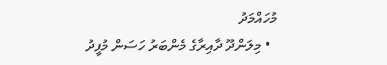މުހައްމަދު
  • މިލަންދޫ ދާއިރާގެ މެންބަރު ހަސަން މުފީދު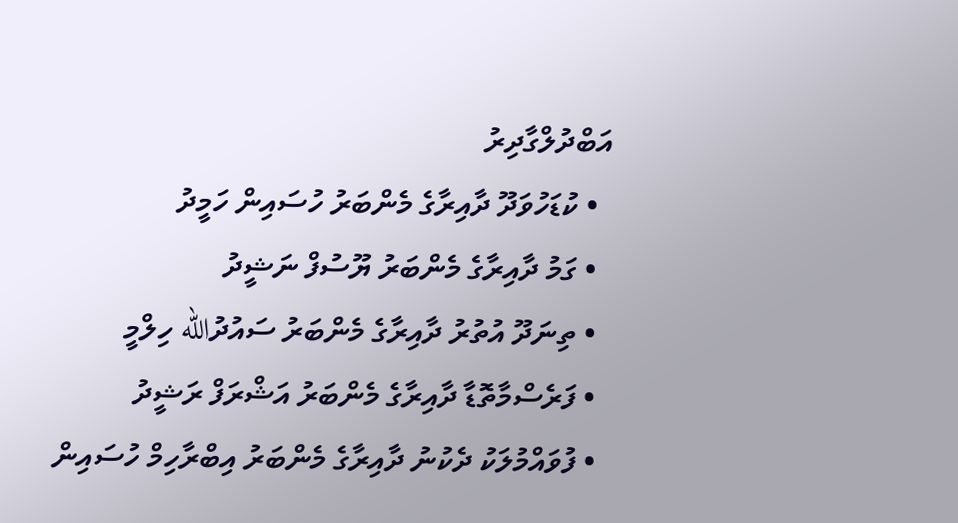އަބްދުލްގާދިރު
  • ކުޑަހުވަދޫ ދާއިރާގެ މެންބަރު ހުސައިން ހަމީދު
  • ގަމު ދާއިރާގެ މެންބަރު ޔޫސުފް ނަޝީދު
  • ތިނަދޫ އުތުރު ދާއިރާގެ މެންބަރު ސައުދުالله ހިލްމީ
  • ފަރެސްމާތޮޑާ ދާއިރާގެ މެންބަރު އަޝްރަފް ރަޝީދު
  • ފުވައްމުލަކު ދެކުނު ދާއިރާގެ މެންބަރު އިބްރާހިމް ހުސައިން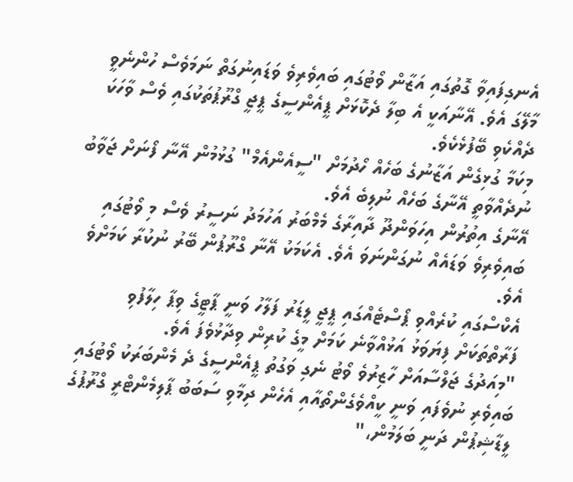އެނގިފައިވާ ގޮތުގައި އަޒާން ވޯޓުގައި ބައިވެރިވެ ވަޑައިނުގަތް ނަމަވެސް ހުންނެވީ މާލޭގަ އެވެ. އޭނާއަކީ އެ ބިލާ ދެކޮޅަށް ޕީއެންސީގެ ޕީޖީ ގްރޫޕުތަކުގައި ވެސް ވާހަކަ ދެއްކެވި ބޭފުޅެކެވެ.
މިކަމާ ގުޅިގެން އަޒާނުގެ ބަހެއް ހޯދުމަށް "ސީއެންއެމް" ގުޅުމުން އޭނާ ފޯނަށް ޖަވާބު ނުދެއްވާތީ އޭނާގެ ބަހެއް ނުލިބެ އެވެ.
އޭނާގެ އިތުރުން އިހަވަންދޫ ދާއިރާގެ މެމްބަރު އަހުމަދު ނަސީރު ވެސް މި ވޯޓުގައި ބައިވެރިވެ ވަޑައެއް ނުގަންނަވަ އެވެ. އެކަމަކު އޭނާ ގްރޫޕުން ބޭރު ނުކުރާ ކަމަށްވެ އެވެ.
އެކްސްގައި ކުރެއްވި ޕޯސްޓެއްގައި ޕީޖީ ލީޑަރު ފަލާހު ވަނީ ޕާޓީގެ ވިޕާ ހިލާފުވި ފަރާތްތަކަށް ފިޔަވަޅު އަޅުއްވާނެ ކަމަށް މީގެ ކުރިން ވިދާޅުވެފަ އެވެ.
"މިއަދުގެ ޖަލްސާއަށް ހާޒިރުވެ ވޯޓު ނެގި ވަގުތު ޕީއެންސީގެ ދެ މެންބަރަކު ވޯޓުގައި ބައިވެރި ނުވެފައި ވަނީ ކީއްވެގެންތޯއާއި އެހެން ދިމާވި ސަބަބު ޕާލިމެންޓްރީ ގްރޫޕުގެ ލީޑާޝިޕުން ދަނީ ބަލަމުން،"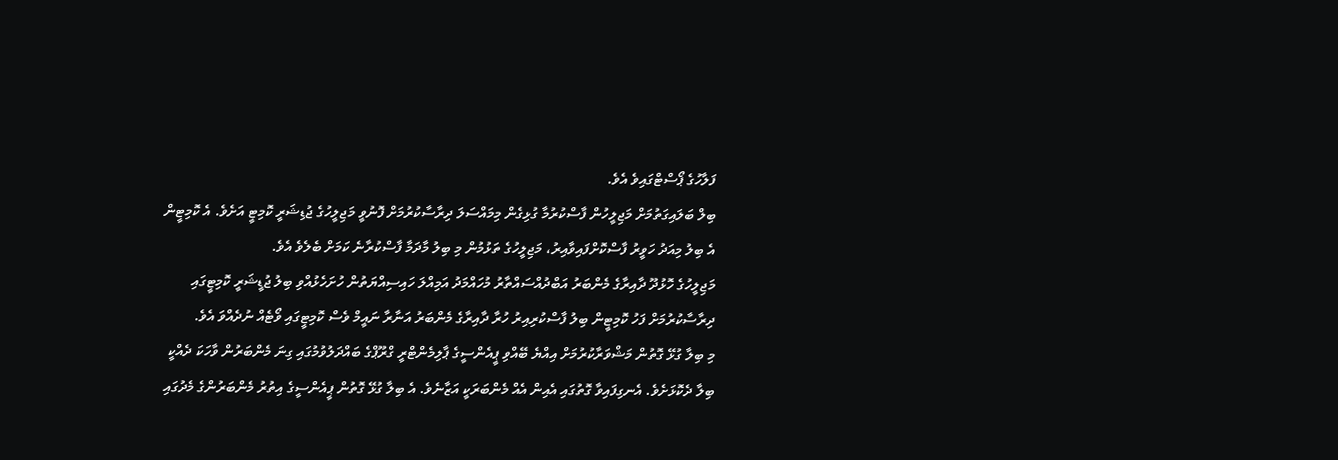ފަލާހުގެ ޕޯސްޓްގައިވެ އެވެ.
ބިލް ބަލައިގަތުމަށް މަޖިލީހުން ފާސްކުރުމާ ގުޅިގެން މިމައްސަލަ ދިރާސާކުރުމަށް ފޮނުވީ މަޖިލީހުގެ ޖުޑިޝަރީ ކޮމިޓީ އަށެވެ. އެ ކޮމިޓީން އެ ބިލު މިއަދު ހަވީރު ފާސްކޮށްފައިވާއިރު، މަޖިލީހުގެ ތަޅުމުން މި ބިލު މާދަމާ ފާސްކުރާނެ ކަމަށް ބެލެވެ އެވެ.
މަޖިލީހުގެ ހޮޅުދޫ ދާއިރާގެ މެންބަރު އަބްދުއްސައްތާރު މުހައްމަދު އަމިއްލަ ހައިސިއްޔަތުން ހުށަހެޅުއްވި ބިލު ޖުޑީޝަރީ ކޮމިޓީގައި ދިރާސާކުރުމަށް ފަހު ކޮމިޓީން ބިލު ފާސްކުރިއިރު ހުރާ ދާއިރާގެ މެންބަރު އަނާރާ ނައީމް ވެސް ކޮމިޓީގައި ވޯޓެއް ނުދެއްވަ އެވެ.
މި ބިލާ ގުޅޭ ގޮތުން މަޝްވަރާކުރުމަށް އިއްޔެ ބޭއްވި ޕީއެންސީގެ ޕާލިމެންޓްރީ ގްރޫޕްގެ ބައްދަލުވުމުގައި ގިނަ މެންބަރުން ވާހަކަ ދެއްކީ ބިލާ ދެކޮޅަށެވެ. އެނގިފައިވާ ގޮތުގައި އެއިން އެއް މެންބަރަކީ އަޒާނެވެ. އެ ބިލާ ގުޅޭ ގޮތުން ޕީއެންސީގެ އިތުރު މެންބަރުންގެ މެދުގައި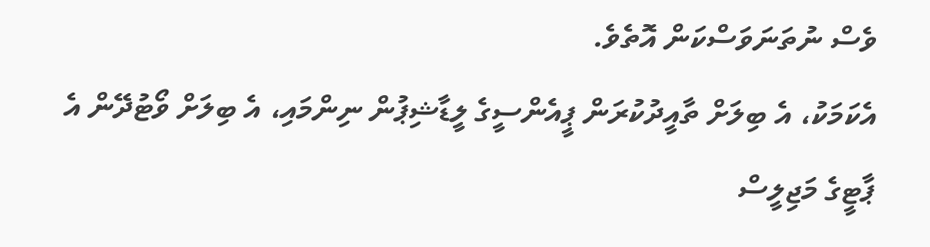ވެސް ނުތަނަވަސްކަން އޮތެވެ.
އެކަމަކު، އެ ބިލަށް ތާއީދުކުރަން ޕީއެންސީގެ ލީޑާޝިޕުން ނިންމައި، އެ ބިލަށް ވޯޓުދޭން އެ ޕާޓީގެ މަޖިލީސް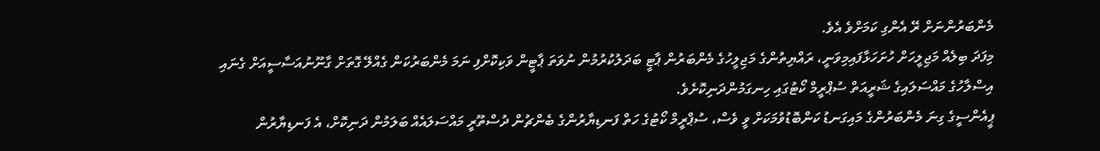މެންބަރުންނަށް ރޭ އެންގި ކަމަށްވެ އެވެ.
މިފަދަ ބިލެއް މަޖިލީހަށް ހުށަހަޅާފައިމިވަނީ، ރައްޔިތުންގެ މަޖިލީހުގެ މެންބަރުން ޕާޓީ ބަދަލުކުރުމުން ނުވަތަ ޕާޓީން ވަކިކޮށްފި ނަމަ މެންބަރުކަން ގެއްލޭ ގޮތަށް ގާނޫނުއަސާސީއަށް ގެނައި އިސްލާހުގެ މައްސަލައިގެ ޝަރީއަތް ސުޕްރީމް ކޯޓުގައި ހިނގަމުންދަނިކޮށެވެ.
ޕީއެންސީގެ ގިނަ މެންބަރުންގެ މައިގަނޑު ކަންބޮޑުވުމަކަށް ވީ ވެސް، ސުޕްރީމް ކޯޓުގެ ހަތް ފަނޑިޔާރުންގެ ބެންޗުން ދުސްތޫރީ މައްސަލައެއް ބަލަމުން ދަނިކޮށް، އެ ފަނޑިޔާރުން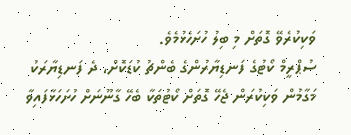ވަކިކުރެވޭ ގޮތަށް މި ބިލު ހުށަހެޅުމެވެ.
ސުޕްރީމް ކޯޓުގެ ފަނޑިޔާރުންގެ ބެންޗު ކުޑަކޮށް، ދެ ފަނޑިޔާރަކު މަގާމުން ވަކިކުރަން ޖެހޭ ގޮތަށް ކޯޓުތަކާ ބެހޭ ގާނޫނަށް ހުށަހަޅާފައިވާ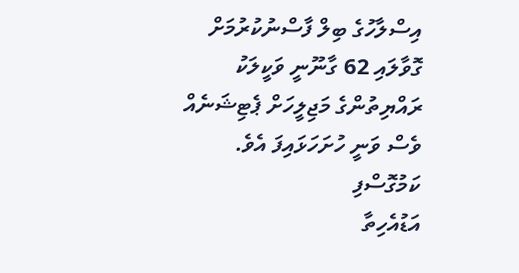އިސްލާހުގެ ބިލް ފާސްނުކުރުމަށް ގޮވާލައި 62 ގާނޫނީ ވަކީލަކު ރައްޔިތުންގެ މަޖިލީހަށް ޕެޓިޝަނެއް ވެސް ވަނީ ހުށަހަޅައިފަ އެވެ.
ކަމުގޮސްފި
އަޑުއެހިތާ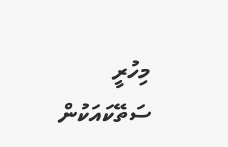މިހުރީ
ސަތޭކައަކުން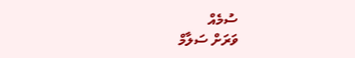ސުމެއް
ވަރަށް ސަލާމް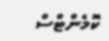ކޮމެންޓްސް